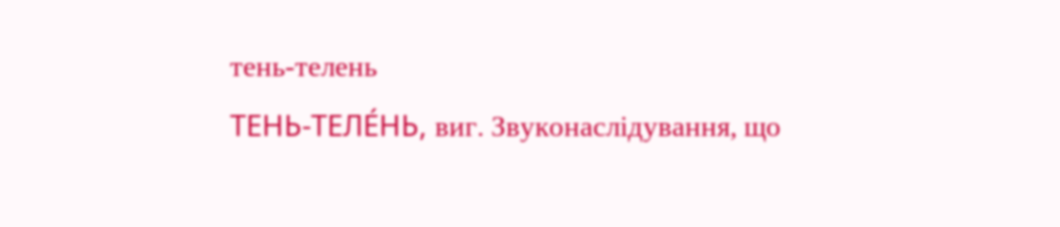тень-телень
ТЕНЬ-ТЕЛЕ́НЬ, виг. Звуконаслідування, що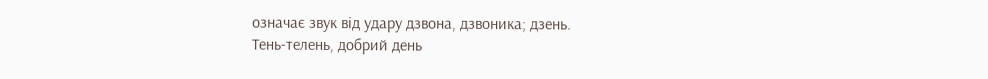означає звук від удару дзвона, дзвоника; дзень.
Тень-телень, добрий день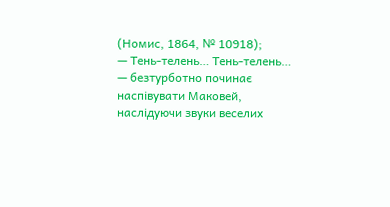(Номис, 1864, № 10918);
— Тень-телень… Тень-телень… — безтурботно починає наспівувати Маковей, наслідуючи звуки веселих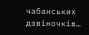чабанських дзвіночків…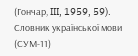(Гончар, III, 1959, 59).
Словник української мови (СУМ-11)